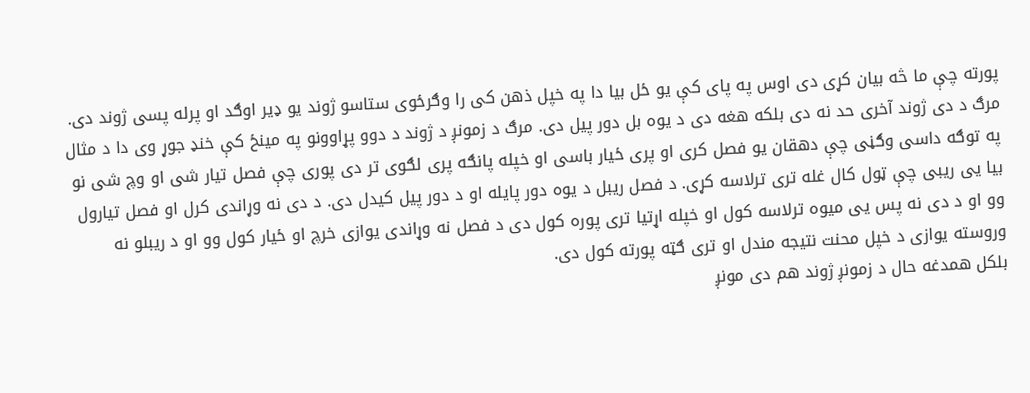پورته چې ما څه بیان کړی دی اوس په پای کې یو ځل بیا دا په خپل ذهن کی را وګرځوی ستاسو ژوند یو ډیر اوګد او پرله پسی ژوند دی. مرګ د دی ژوند آخری حد نه دی بلکه هغه دی د یوه بل دور پیل دی. مرګ د زمونږ د ژوند د دوو پړاوونو په مینځ کې خنډ جوړ وی دا د مثال په توګه داسی وګڼی چې دهقان یو فصل کری او پری ځیار باسی او خپله پانګه پری لګوی تر دی پوری چې فصل تیار شی او وچ شی نو بیا یی ریبی چې ټول کال غله تری ترلاسه کړی. د فصل ریبل د یوه دور پایله او د دور پیل کیدل دی. د دی نه وړاندی کرل او فصل تیارول وو او د دی نه پس یی میوه ترلاسه کول او خپله اړتیا تری پوره کول دی د فصل نه وړاندی یوازی خرچ او ځیار کول وو او د ریبلو نه وروسته یوازی د خپل محنت نتیجه مندل او تری ګټه پورته کول دی.
بلکل همدغه حال د زمونږ ژوند هم دی مونږ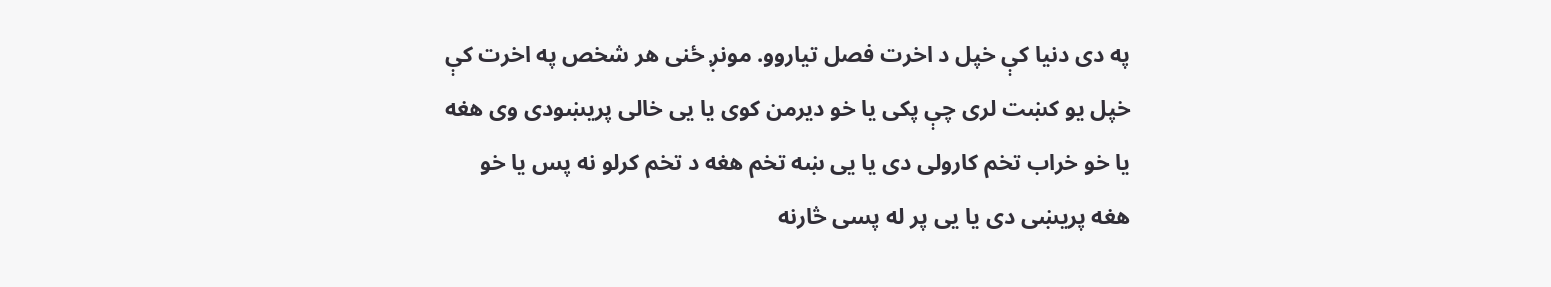په دی دنیا کې خپل د اخرت فصل تیاروو. مونږ ځنی هر شخص په اخرت کې خپل یو کښت لری چې پکی یا خو دیرمن کوی یا یی خالی پریښودی وی هغه یا خو خراب تخم کارولی دی یا یی ښه تخم هغه د تخم کرلو نه پس یا خو هغه پریښی دی یا یی پر له پسی څارنه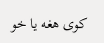کوی هغه یا خو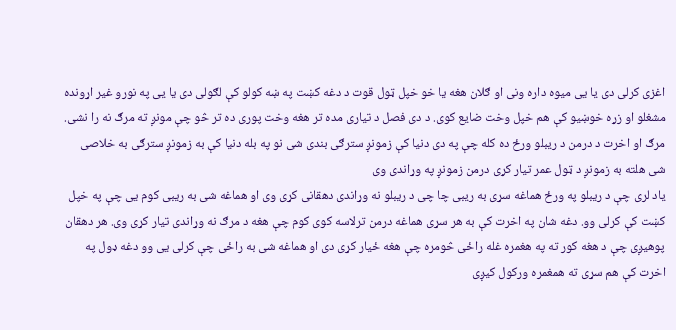اغزی کرلی دی یا یی میوه داره ونی او ګلان هغه یا خو خپل ټول قوت د دغه کښت په ښه کولو کې لګولی دی یا یی په نورو غیر اړونده مشغلو او زړه خوښیو کې هم خپل وخت ضایع کوی. د دی فصل د تیاری مده تر هغه وخت پوری ده تر څو چې مونږ ته مرګ نه را نشی. مرګ او اخرت د درمن د ریبلو ورځ ده کله چې په دی دنیا کې زمونږ سترګی بندی شی نو په بله دنیا کې به زمونږ سترګی به خلاصی شی هلته به زمونږ د ټول عمر تیار کړی درمن زمونږ په وړاندی وی
یاد لری چې د ریبلو په ورځ هماغه سړی به ریبی چا چی د ریبلو نه وړاندی دهقانی کړی وی او هماغه شی به ریبی کوم یی چې په خپل کښت کې کرلی وو. دغه شان په اخرت کې به هر سړی هماغه درمن ترلاسه کوی کوم چې هغه د مرګ نه وړاندی تیار کړی وی. هر دهقان پوهیږی چې د هغه کور ته په هغمره غله راځی څومره چې هغه ځیار کړی دی او هماغه شی به راځی چې کرلی یی وو دغه ډول په اخرت کې هم سړی ته همغمره ورکول کیږی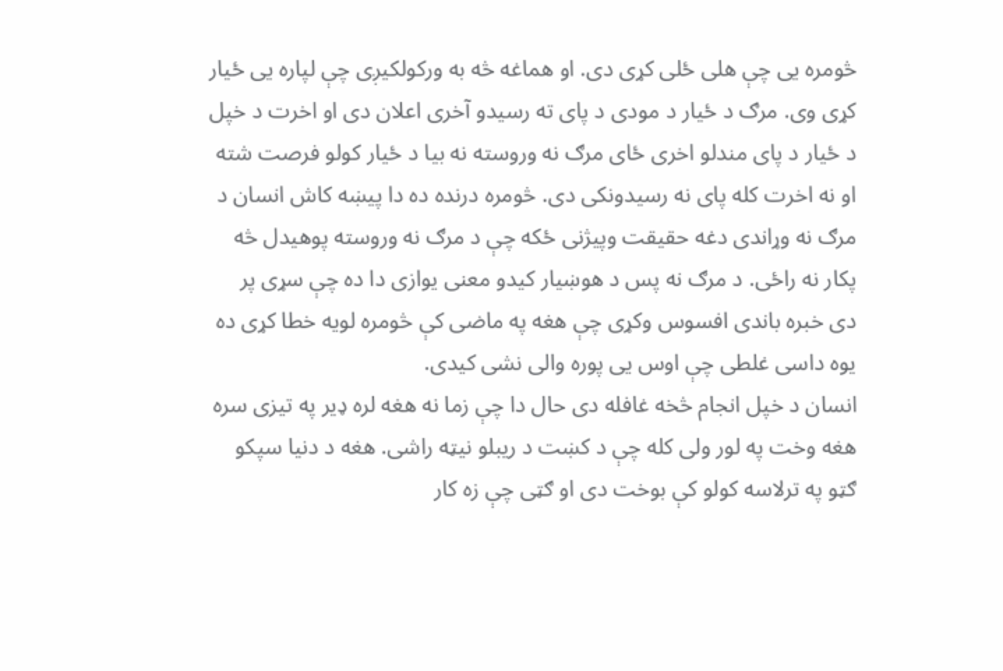څومره یی چې هلی ځلی کړی دی. او هماغه څه به ورکولکیږی چې لپاره یی ځیار کړی وی. مرګ د ځیار د مودی د پای ته رسیدو آخری اعلان دی او اخرت د خپل د ځیار د پای مندلو اخری ځای مرګ نه وروسته نه بیا د ځیار کولو فرصت شته او نه اخرت کله پای نه رسیدونکی دی. څومره درنده ده دا پيښه کاش انسان د مرګ نه وړاندی دغه حقیقت وپیژنی ځکه چې د مرګ نه وروسته پوهیدل څه پکار نه راځی. د مرګ نه پس د هوښیار کیدو معنی یوازی دا ده چې سړی پر دی خبره باندی افسوس وکړی چې هغه په ماضی کې څومره لویه خطا کړی ده یوه داسی غلطی چې اوس یی پوره والی نشی کیدی.
انسان د خپل انجام څخه غافله دی حال دا چې زما نه هغه لره ډیر په تیزی سره هغه وخت په لور ولی کله چې د کښت د ریبلو نیټه راشی. هغه د دنیا سپکو ګټو په ترلاسه کولو کې بوخت دی او ګټی چې زه کار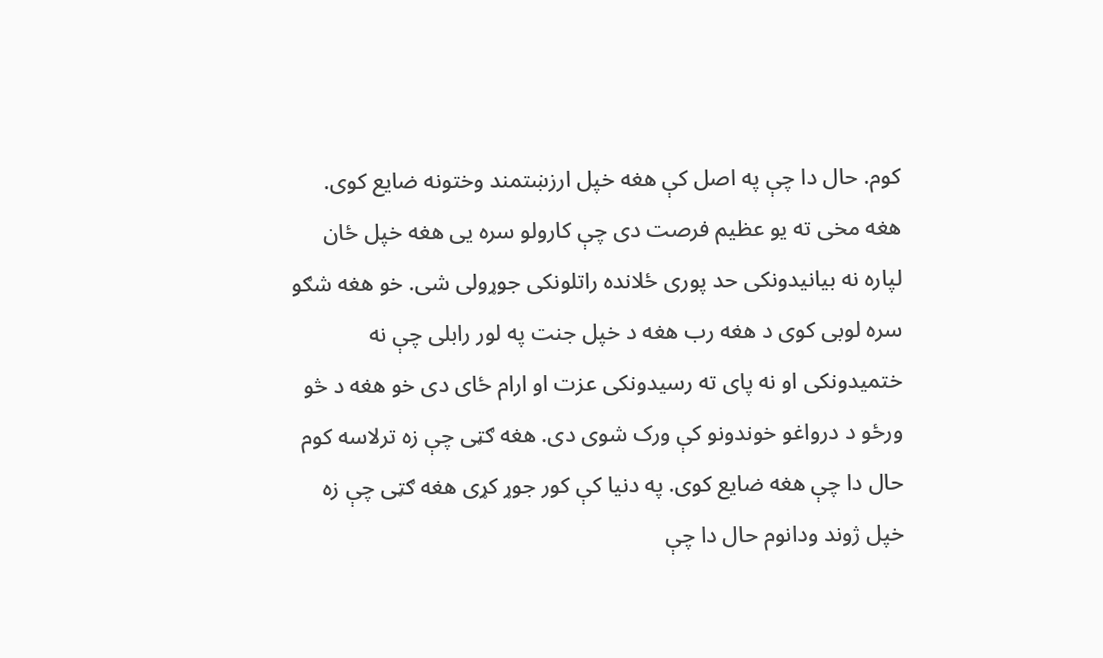کوم. حال دا چې په اصل کې هغه خپل ارزښتمند وختونه ضایع کوی. هغه مخی ته یو عظیم فرصت دی چې کارولو سره یی هغه خپل ځان لپاره نه بیانیدونکی حد پوری ځلانده راتلونکی جوړولی شی. خو هغه شګو سره لوبی کوی د هغه رب هغه د خپل جنت په لور رابلی چې نه ختمیدونکی او نه پای ته رسیدونکی عزت او ارام ځای دی خو هغه د څو ورځو د درواغو خوندونو کې ورک شوی دی. هغه ګټی چې زه ترلاسه کوم حال دا چې هغه ضایع کوی. په دنیا کې کور جوړ کړی هغه ګټی چې زه خپل ژوند ودانوم حال دا چې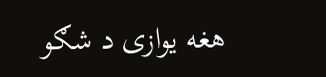هغه یوازی د شګو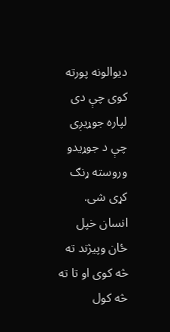دیوالونه پورته کوی چې دی لپاره جوړیږی چې د جوړیدو وروسته ړنګ کړی شی.
انسان خپل ځان وپیژند ته څه کوی او تا ته څه کول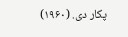پکار دی. (۱۹۶۰)